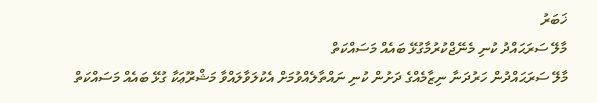ޚަބަރު
މާލޭ ސަރަޙައްދު ކުނި މެނޭޖްކުރުމާގުޅޭ ބައެއް މަސައްކަތް
މާލޭ ސަރަޙައްދުން ހަރުދަނާ ނިޒާމެއްގެ ދަށުން ކުނި ނައްތާލެއްވުމަށް އެކުލަވާލައްވާ މަޝްރޫޢަކާ ގުޅޭ ބައެއް މަސައްކަތް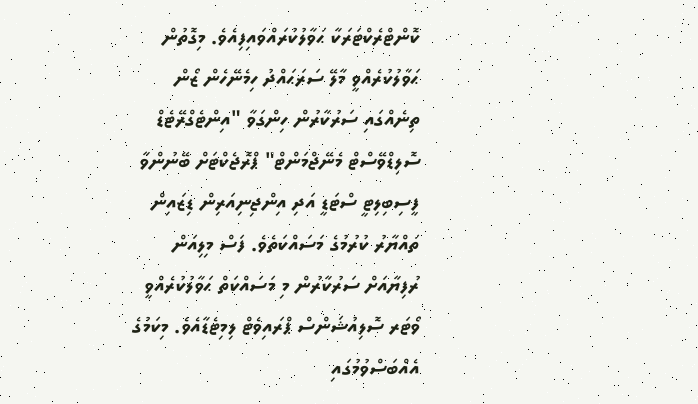ކޮންޓްރެކްޓަރަކާ ޙަވާލުކުރައްވައިފިއެވެ. މިގޮތުން ޙަވާލުކުރެއްވީ މާލޭ ސަރަޙައްދު ހިމެނޭހެން ޒޯން ތިނެއްގައި ސަރުކާރުން ހިންގަވާ "އިންޓެގްރޭޓެޑް ސޮލިޑްވޭސްޓް މެނޭޖްމަންޓް" ޕްރޮޖެކްޓަށް ބޭނުންވާ ފީސިބިލިޓީ ސްޓަޑީ އަދި އިންޖިނިއަރިން ޑިޒައިން ތައްޔާރު ކުރުމުގެ މަސައްކަތެވެ. ފަސް މިލިއަން ރުފިޔާއަށް ސަރުކާރުން މި މަސައްކަތް ޙަވާލުކުރެއްވީ ވޯޓަރ ސޮލިއުޝަންސް ޕްރައިވެޓް ލިމިޓެޑާއެވެ. މިކަމުގެ އެއްބަސްވުމުގައި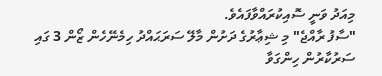މިއަދު ވަނީ ސޮއިކުރައްވާފައެވެ.
"ސާފު ރާއްޖެ" މި ޝިޢާރުގެ ދަށުން މާލޭ ސަރަޙައްދު ހިމެނޭހެން ޒޯން 3 ގައި ސަރުކާރުން ހިންގަވާ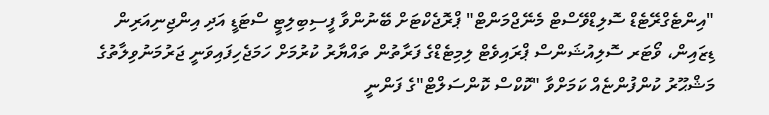"އިންޓެގްރޭޓެޑް ސޮލިޑްވޭސްޓް މެނޭޖްމަންޓް" ޕްރޮޖެކްޓަށް ބޭނުންވާ ފީސިބިލިޓީ ސްޓަޑީ އަދި އިންޖިނިއަރިން ޑިޒައިން، ވޯޓަރ ސޮލިއުޝަންސް ޕްރައިވެޓް ލިމިޓެޑްގެ ފަރާތުން ތައްޔާރު ކުރުމަށް ހަމަޖެހިފައިވަނީ ޖަރުމަނުވިލާތުގެ މަޝްޙޫރު ކުންފުންޏެއް ކަމަށްވާ "ކޮކްސް ކޮންސަލްޓް"ގެ ފަންނީ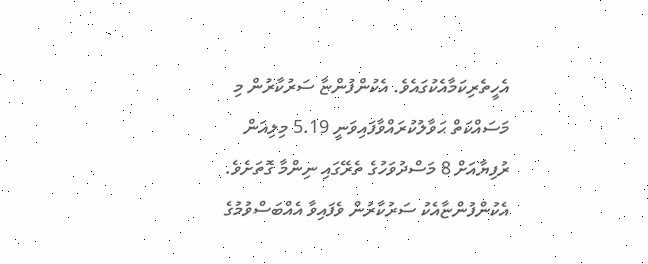އެހީތެރިކަމާއެކުގައެވެ. އެކުންފުންޏާ ސަރުކާރުން މި މަސައްކަތް ޙަވާލުކުރައްވާފައިވަނީ 5.19 މިލިއަން ރުފިޔާއަށް 8 މަސްދުވަހުގެ ތެރޭގައި ނިންމާ ގޮތަށެވެ.
އެކުންފުންޏާއެކު ސަރުކާރުން ވެފައިވާ އެއްބަސްވުމުގެ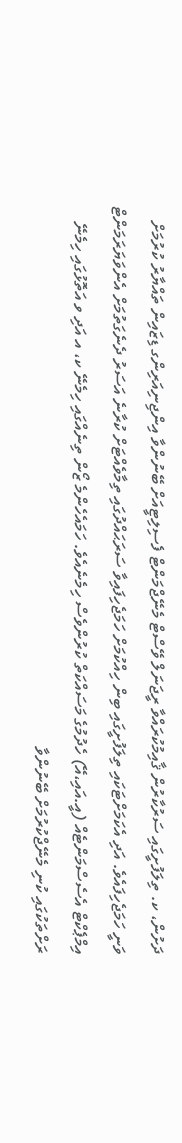ދަށުން، ކ. ތިލަފުށީގައި ސަރުކާރުން ޤާއިމުކުރައްވާ ރީޖަނަލް ވޭސްޓް މެނޭޖްމަންޓް ފެސިލިޓީއަށް ބޭނުންވާ އިންޖިނިއަރިންގ ޑިޒައިން ތައްޔާރު ކުރުމަށް ވަނީ ހަމަޖެހިފައެވެ. އަދި އެކަމަށްޓަކައި ތިލަފުށީގައި ބިން ހިއްކުމަށް ހަމަޖެހިފައިވާ ސަރަޙައްދުގައި ތިމާވެއްޓަށް ކުރާނެ އަސަރު ދެނެގަތުމަށް އެންވަޔަރަމަންޓް އިމްޕެކްޓް އެސެސްމަންޓެއް (އީ.އައި،އޭ) ހެދުމުގެ މަސައްކަތް ކުރުންވެސް ހިމެނެއެވެ. ހަމައެހެންމެ ޒޯން ތިނެއްގައި ހިމެނޭ ކ، އ އަދި ވ އަތޮޅުގައި ހިމެނޭ ރަށްތަކުގައި ކުނި މެނޭޖްކުރުމަށް ބޭނުންވާ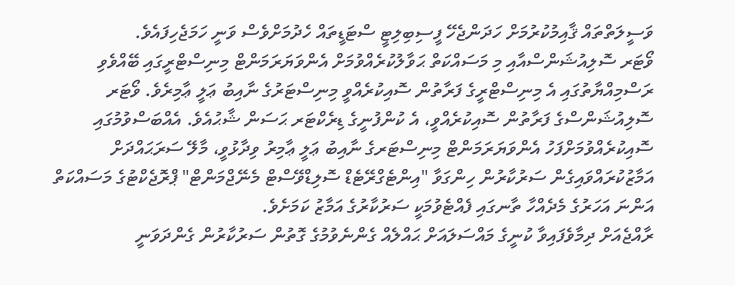ވަސީލަތްތައް ޤާއިމުކުރުމަށް ހަދަންޖެހޭ ފީސިބިލިޓީ ސްޓަޑީތައް ހެދުމަށްވެސް ވަނީ ހަމަޖެހިފައެވެ.
ވޯޓަރ ސޮލިއުޝަންސްއާއި މި މަސައްކަތް ޙަވާލުކުރެއްވުމަށް އެންވަޔަރަމަންޓް މިނިސްޓްރީގައި ބޭއްވެވި ރަސްމިއްޔާތުގައި އެ މިނިސްޓްރީގެ ފަރާތުން ސޮއިކުރެއްވީ މިނިސްޓަރުގެ ނާއިބު ޢަލީ ޢާމިރެވެ. ވޯޓަރ ސޮލިއުޝަންސްގެ ފަރާތުން ސޮއިކުރެއްވީ، އެ ކުންފުނީގެ ޑިރެކްޓަރ ޙަސަން ޝާޙުއެވެ. އެއްބަސްވުމުގައި ސޮއިކުރެއްވުމަށްފަހު އެންވަޔަރަމަންޓް މިނިސްޓަރގެ ނާއިބު ޢަލީ ޢާމިރު ވިދާޅުވީ، މާލޭ ސަރަޙައްދަށް އަމާޒުކުރައްވައިގެން ސަރުކާރުން ހިންގަވާ "އިންޓެގްރޭޓެޑް ސޮލިޑްވޭސްޓް މެނޭޖްމަންޓް" ޕްރޮޖެކްޓުގެ މަސައްކަތް އަންނަ އަހަރުގެ މެދެއްހާ ތާނގައި ފެއްޓެވުމަކީ ސަރުކާރުގެ އަމާޒު ކަމަށެވެ.
ރާއްޖެއަށް ދިމާވެފައިވާ ކުނީގެ މައްސަލައަށް ޙައްލެއް ގެންނެވުމުގެ ގޮތުން ސަރުކާރުން ގެންދަވަނީ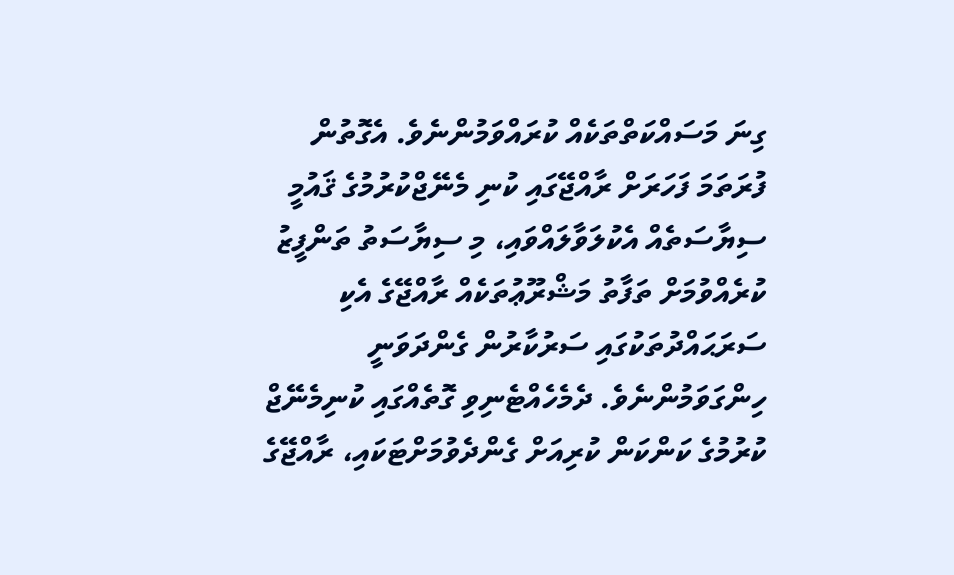ގިނަ މަސައްކަތްތަކެއް ކުރައްވަމުންނެވެ. އެގޮތުން ފުރަތަމަ ފަހަރަށް ރާއްޖޭގައި ކުނި މެނޭޖްކުރުމުގެ ޤައުމީ ސިޔާސަތެއް އެކުލަވާލައްވައި، މި ސިޔާސަތު ތަންފީޒު ކުރެއްވުމަށް ތަފާތު މަޝްރޫޢުތަކެއް ރާއްޖޭގެ އެކި ސަރަޙައްދުތަކުގައި ސަރުކާރުން ގެންދަވަނީ ހިންގަވަމުންނެވެ. ދެމެހެއްޓެނިވި ގޮތެއްގައި ކުނިމެނޭޖް ކުރުމުގެ ކަންކަން ކުރިއަށް ގެންދެވުމަށްޓަކައި، ރާއްޖޭގެ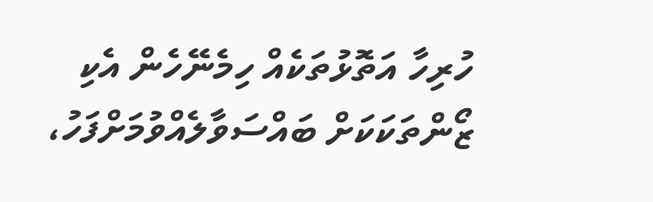ހުރިހާ އަތޮޅުތަކެއް ހިމެނޭހެން އެކި ޒޯންތަކަކަށް ބައްސަވާލެއްވުމަށްފަހު،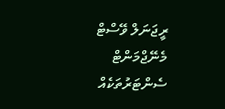ރީޖަނަލް ވޭސްޓް މެނޭޖްމަންޓް ސެންޓަރުތަކެއް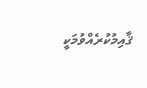ޤާއިމުކުރެއްވުމަކީ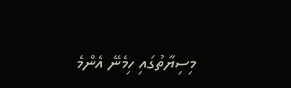މިސިޔާތުގައި ހިމެނޭ އެންމެ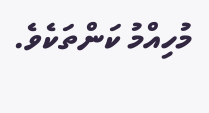މުހިއްމު ކަންތަކެވެ.